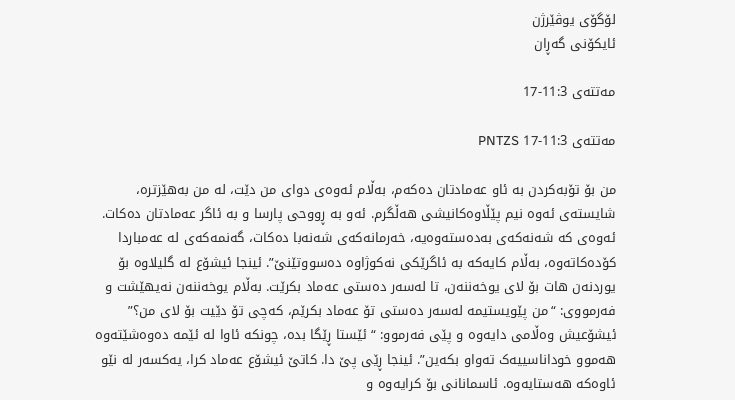لۆگۆی یوڤێرژن
ئایکۆنی گەڕان

مه‌تته‌ی 11:3-17

مه‌تته‌ی 11:3-17 PNTZS

من بۆ تۆبه‌كردن به‌ ئاو عه‌مادتان ده‌كه‌م، به‌ڵام ئه‌وه‌ی دوای من دێت، له‌ من به‌هێزتره‌، شایسته‌ی ئه‌وه‌ نیم پێڵاوه‌كانیشی هه‌ڵگرم. ئه‌و به‌ ڕووحی پارسا و به‌ ئاگر عه‌مادتان ده‌كات. ئه‌وه‌ی كه‌ شه‌نه‌كه‌ی به‌ده‌سته‌وه‌یه‌، خه‌رمانه‌كه‌ی شه‌نه‌با ده‌كات، گه‌نمه‌كه‌ی له‌ عه‌مباردا كۆده‌كاته‌وه‌، به‌ڵام كایه‌كه‌ به‌ ئاگرێكی نه‌كوژاوه‌ ده‌سووتێنێ”. ئینجا ئیشۆع له‌ گلیلاوه‌ بۆ‌ یوردنه‌ن هات بۆ لای یوخه‌ننه‌ن، تا له‌سه‌ر ده‌ستی عه‌ماد بكرێت. به‌ڵام یوخه‌ننه‌ن نه‌یهێشت و فه‌رمووی: “من پێویستیمه‌‌ له‌سه‌ر ده‌ستی تۆ عه‌ماد بكرێم، كه‌چی تۆ دێیت بۆ لای من؟” ئیشۆعیش وه‌ڵامی دایه‌وه‌ و پێی فه‌رموو: “ئێستا ڕێگا بده‌، چونكه‌ ئاوا له‌ ئێمه‌ ده‌وه‌شێته‌وه‌ هه‌موو خوداناسییه‌ک ته‌واو بكه‌ین”. ئینجا ڕێی پێ دا. كاتێ ئیشۆع عه‌ماد كرا، یه‌كسه‌ر له‌ نێو ئاوه‌كه‌ هه‌ستایه‌وه‌. ئاسمانانی بۆ كرایه‌وه‌ و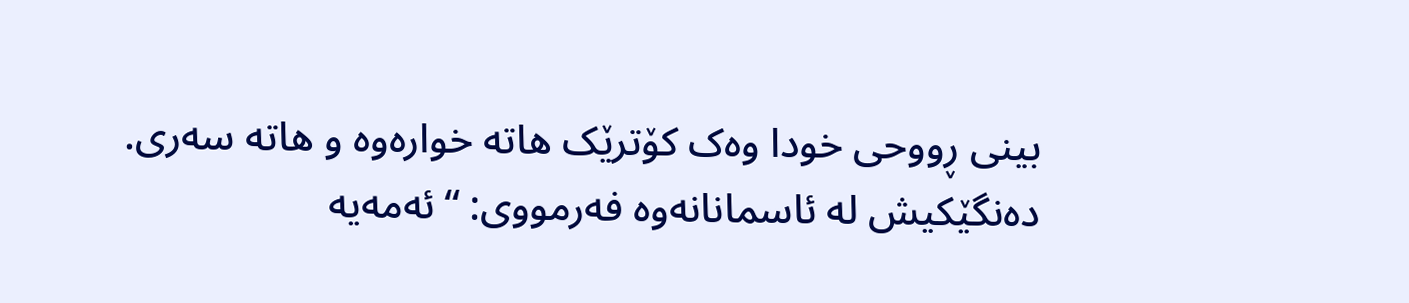بینی ڕووحی خودا وه‌ک كۆترێک هاته‌ خواره‌وه‌ و هاته‌ سه‌ری. ده‌نگێكیش له‌ ئاسمانانه‌وه‌ فه‌رمووی: “ئه‌مه‌یه‌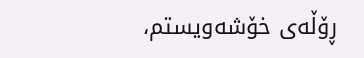ڕۆڵه‌ی خۆشه‌ویستم،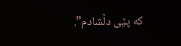كه‌ پێی دڵشادم”.